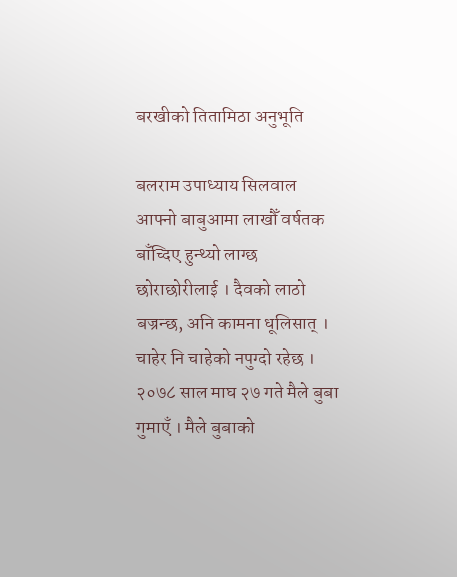बरखीको तितामिठा अनुभूति

बलराम उपाध्याय सिलवाल आफ्नो बाबुआमा लाखौँ वर्षतक बाँच्दिए हुन्थ्यो लाग्छ छोराछोरीलाई । दैवको लाठो बज्रन्छ, अनि कामना धूलिसात् । चाहेर नि चाहेको नपुग्दो रहेछ । २०७८ साल माघ २७ गते मैले बुबा गुमाएँ । मैले बुबाको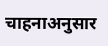चाहनाअनुसार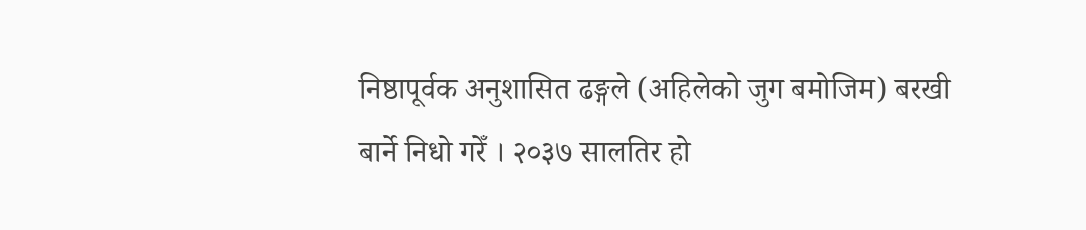निष्ठापूर्वक अनुशासित ढङ्गले (अहिलेको जुग बमोजिम) बरखी बार्ने निधो गरेँ । २०३७ सालतिर हो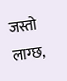जस्तो लाग्छ,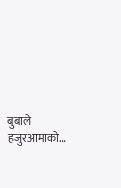बुबाले हजुरआमाको…